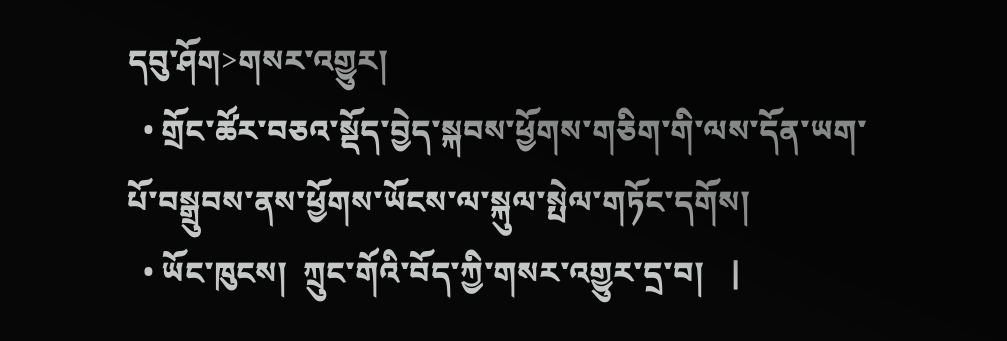དབུ་ཤོག>གསར་འགྱུར།
  • གྲོང་ཚོར་བཅའ་སྡོད་བྱེད་སྐབས་ཕྱོགས་གཅིག་གི་ལས་དོན་ཡག་པོ་བསྒྲུབས་ནས་ཕྱོགས་ཡོངས་ལ་སྐུལ་སྤེལ་གཏོང་དགོས།
  • ཡོང་ཁུངས།  ཀྲུང་གོའི་བོད་ཀྱི་གསར་འགྱུར་དྲ་བ།   |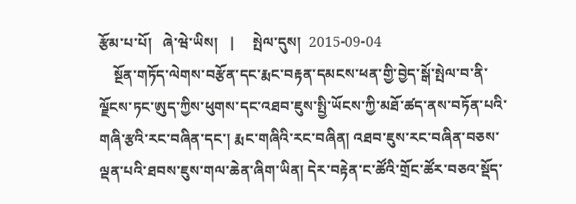རྩོམ་པ་པོ།   ཞེ་ཝེ་ཡིས།   |     སྤེལ་དུས།  2015-09-04
    སྔོན་གཏོད་ལེགས་བརྩོན་དང་རྨང་བརྟན་དམངས་ཕན་གྱི་བྱེད་སྒོ་སྤེལ་བ་ནི་ལྗོངས་ཏང་ཨུད་ཀྱིས་ཕུགས་དང་འཐབ་ཇུས་སྤྱི་ཡོངས་ཀྱི་མཐོ་ཚད་ནས་བཏོན་པའི་གཞི་རྩའི་རང་བཞིན་དང་། རྨང་གཞིའི་རང་བཞིན། འཐབ་ཇུས་རང་བཞིན་བཅས་ལྡན་པའི་ཐབས་ཇུས་གལ་ཆེན་ཞིག་ཡིན། དེར་བརྟེན་ང་ཚོའི་གྲོང་ཚོར་བཅའ་སྡོད་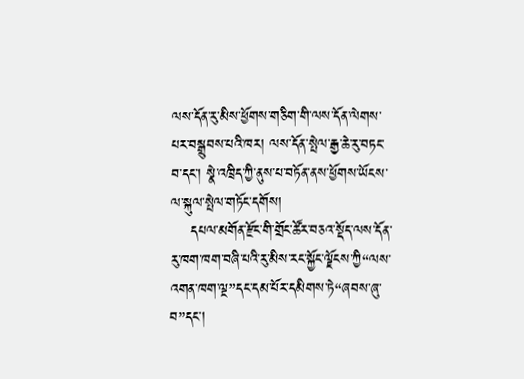ལས་དོན་རུ་མིས་ཕྱོགས་གཅིག་གི་ལས་དོན་ལེགས་པར་བསྒྲུབས་པའི་ཁར། ལས་དོན་སྤེལ་རྒྱ་ཆེ་རུ་བཏང་བ་དང་། སྣེ་འཁྲིད་ཀྱི་ནུས་པ་བཏོན་ནས་ཕྱོགས་ཡོངས་ལ་སྐུལ་སྤེལ་གཏོང་དགོས།
    དཔལ་མགོན་རྫོང་གི་གྲོང་ཚོར་བཅའ་སྡོད་ལས་དོན་རུ་ཁག་ཁག་བཞི་པའི་རུ་མིས་རང་སྐྱོང་ལྗོངས་ཀྱི“ལས་འགན་ཁག་ལྔ”དང་དམ་པོར་དམིགས་ཏེ“ཞབས་ཞུ་བ”དང་།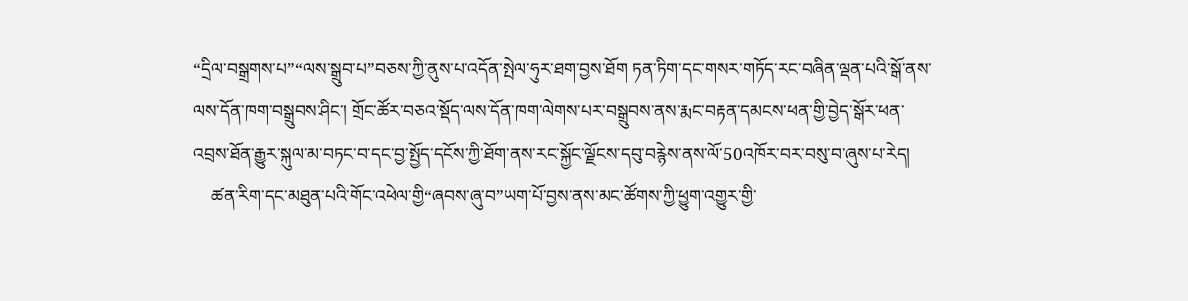“དྲིལ་བསྒྲགས་པ”“ལས་སྒྲུབ་པ”བཅས་ཀྱི་ནུས་པ་འདོན་སྤེལ་ཧུར་ཐག་བྱས་ཐོག ཏན་ཏིག་དང་གསར་གཏོད་རང་བཞིན་ལྡན་པའི་སྒོ་ནས་ལས་དོན་ཁག་བསྒྲུབས་ཤིང་། གྲོང་ཚོར་བཅའ་སྡོད་ལས་དོན་ཁག་ལེགས་པར་བསྒྲུབས་ནས་རྨང་བརྟན་དམངས་ཕན་གྱི་བྱེད་སྒོར་ཕན་འབྲས་ཐོན་རྒྱུར་སྐུལ་མ་བཏང་བ་དང་བྱ་སྤྱོད་དངོས་ཀྱི་ཐོག་ནས་རང་སྐྱོང་ལྗོངས་དབུ་བརྙེས་ནས་ལོ་50འཁོར་བར་བསུ་བ་ཞུས་པ་རེད།
    ཚན་རིག་དང་མཐུན་པའི་གོང་འཕེལ་གྱི“ཞབས་ཞུ་བ”ཡག་པོ་བྱས་ནས་མང་ཚོགས་ཀྱི་ཕྱུག་འགྱུར་གྱི་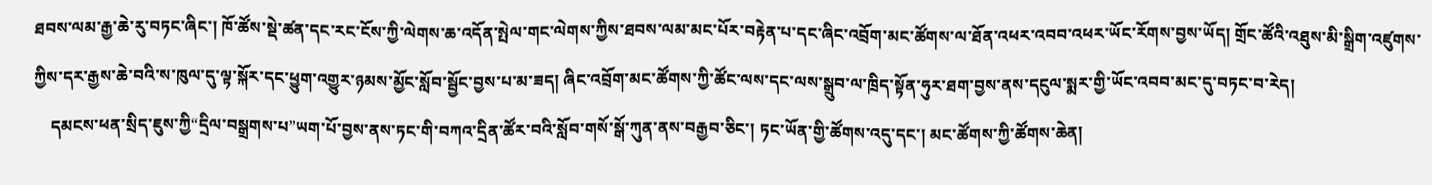ཐབས་ལམ་རྒྱ་ཆེ་རུ་བཏང་ཞིང་། ཁོ་ཚོས་སྡེ་ཚན་དང་རང་ངོས་ཀྱི་ལེགས་ཆ་འདོན་སྤེལ་གང་ལེགས་ཀྱིས་ཐབས་ལམ་མང་པོར་བརྟེན་པ་དང་ཞིང་འབྲོག་མང་ཚོགས་ལ་ཐོན་འཕར་འབབ་འཕར་ཡོང་རོགས་བྱས་ཡོད། གྲོང་ཚོའི་འཐུས་མི་སྒྲིག་འཛུགས་ཀྱིས་དར་རྒྱས་ཆེ་བའི་ས་ཁུལ་དུ་ལྟ་སྐོར་དང་ཕྱུག་འགྱུར་ཉམས་མྱོང་སློབ་སྦྱོང་བྱས་པ་མ་ཟད། ཞིང་འབྲོག་མང་ཚོགས་ཀྱི་ཚོང་ལས་དང་ལས་སྒྲུབ་ལ་ཁྲིད་སྟོན་ཧུར་ཐག་བྱས་ནས་དངུལ་སྨར་གྱི་ཡོང་འབབ་མང་དུ་བཏང་བ་རེད།
    དམངས་ཕན་སྲིད་ཇུས་ཀྱི“དྲིལ་བསྒྲགས་པ”ཡག་པོ་བྱས་ནས་ཏང་གི་བཀའ་དྲིན་ཚོར་བའི་སློབ་གསོ་སྒོ་ཀུན་ནས་བརྒྱབ་ཅིང་། ཏང་ཡོན་གྱི་ཚོགས་འདུ་དང་། མང་ཚོགས་ཀྱི་ཚོགས་ཆེན།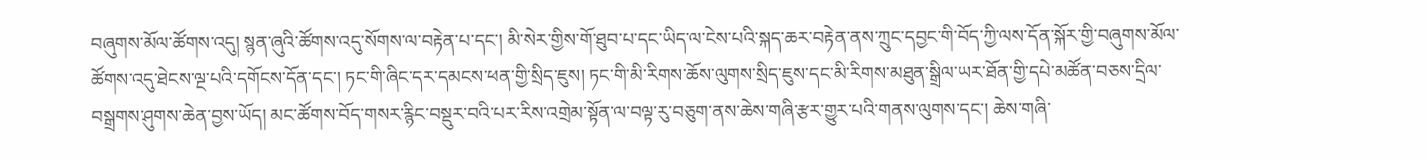བཞུགས་མོལ་ཚོགས་འདུ། སྙན་ཞུའི་ཚོགས་འདུ་སོགས་ལ་བརྟེན་པ་དང་། མི་སེར་གྱིས་གོ་ཐུབ་པ་དང་ཡིད་ལ་ངེས་པའི་སྐད་ཆར་བརྟེན་ནས་ཀྲུང་དབྱང་གི་བོད་ཀྱི་ལས་དོན་སྐོར་གྱི་བཞུགས་མོལ་ཚོགས་འདུ་ཐེངས་ལྔ་པའི་དགོངས་དོན་དང་། ཏང་གི་ཞིང་དར་དམངས་ཕན་གྱི་སྲིད་ཇུས། ཏང་གི་མི་རིགས་ཆོས་ལུགས་སྲིད་ཇུས་དང་མི་རིགས་མཐུན་སྒྲིལ་ཡར་ཐོན་གྱི་དཔེ་མཚོན་བཅས་དྲིལ་བསྒྲགས་ཤུགས་ཆེན་བྱས་ཡོད། མང་ཚོགས་བོད་གསར་རྙིང་བསྡུར་བའི་པར་རིས་འགྲེམ་སྟོན་ལ་བལྟ་རུ་བཅུག་ནས་ཆེས་གཞི་རྩར་གྱུར་པའི་གནས་ལུགས་དང་། ཆེས་གཞི་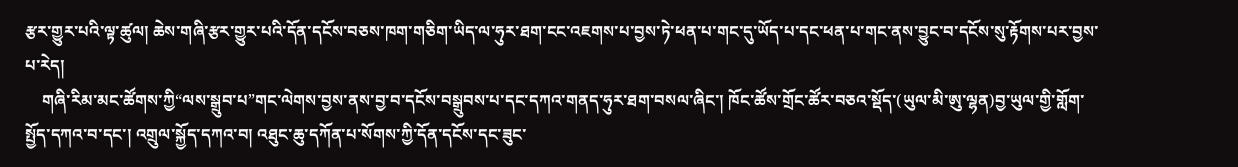རྩར་གྱུར་པའི་ལྟ་ཚུལ། ཆེས་གཞི་རྩར་གྱུར་པའི་དོན་དངོས་བཅས་ཁག་གཅིག་ཡིད་ལ་ཧུར་ཐག་ངང་འཇགས་པ་བྱས་ཏེ་ཕན་པ་གང་དུ་ཡོད་པ་དང་ཕན་པ་གང་ནས་བྱུང་བ་དངོས་སུ་རྟོགས་པར་བྱས་པ་རེད།
    གཞི་རིམ་མང་ཚོགས་ཀྱི“ལས་སྒྲུབ་པ”གང་ལེགས་བྱས་ནས་བྱ་བ་དངོས་བསྒྲུབས་པ་དང་དཀའ་གནད་ཧུར་ཐག་བསལ་ཞིང་། ཁོང་ཚོས་གྲོང་ཚོར་བཅའ་སྡོད་(ཡུལ་མི་ཨུ་ལྷན)བྱ་ཡུལ་གྱི་གློག་སྤྱོད་དཀའ་བ་དང་། འགྲུལ་སྐྱོད་དཀའ་བ། འཐུང་ཆུ་དཀོན་པ་སོགས་ཀྱི་དོན་དངོས་དང་ཟུང་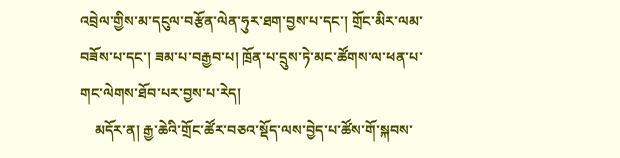འབྲེལ་གྱིས་མ་དངུལ་བརྩོན་ལེན་ཧུར་ཐག་བྱས་པ་དང་། གྲོང་མིར་ལམ་བཟོས་པ་དང་། ཟམ་པ་བརྒྱབ་པ། ཁྲོན་པ་དྲུས་ཏེ་མང་ཚོགས་ལ་ཕན་པ་གང་ལེགས་ཐོབ་པར་བྱས་པ་རེད།
    མདོར་ན། རྒྱ་ཆེའི་གྲོང་ཚོར་བཅའ་སྡོད་ལས་བྱེད་པ་ཚོས་གོ་སྐབས་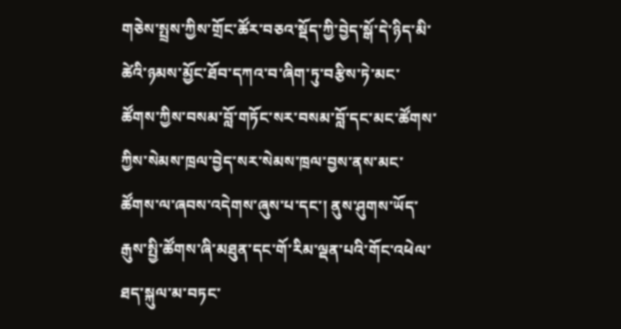གཅེས་སྤྲས་ཀྱིས་གྲོང་ཚོར་བཅའ་སྡོད་ཀྱི་བྱེད་སྒོ་དེ་ཉིད་མི་ཚེའི་ཉམས་མྱོང་ཐོབ་དཀའ་བ་ཞིག་ཏུ་བརྩིས་ཏེ་མང་ཚོགས་ཀྱིས་བསམ་བློ་གཏོང་སར་བསམ་བློ་དང་མང་ཚོགས་ཀྱིས་སེམས་ཁྲལ་བྱེད་སར་སེམས་ཁྲལ་བྱས་ནས་མང་ཚོགས་ལ་ཞབས་འདེགས་ཞུས་པ་དང་། ནུས་ཤུགས་ཡོད་རྒུས་སྤྱི་ཚོགས་ཞི་མཐུན་དང་གོ་རིམ་ལྡན་པའི་གོང་འཕེལ་ཐད་སྐུལ་མ་བཏང་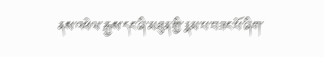ནས་འཕེལ་རྒྱས་དང་ཞི་མཐུན་གྱི་རྣམ་པ་བཟང་པོ་ཞིག་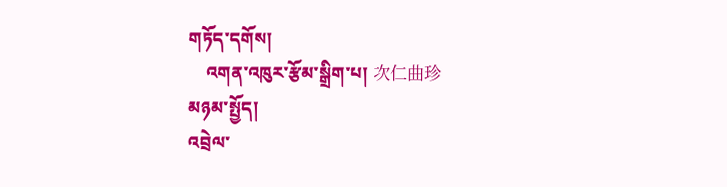གཏོད་དགོས།
    འགན་འཁུར་རྩོམ་སྒྲིག་པ། 次仁曲珍
མཉམ་སྤྱོད།
འབྲེལ་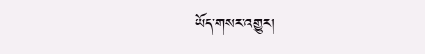ཡོད་གསར་འགྱུར།